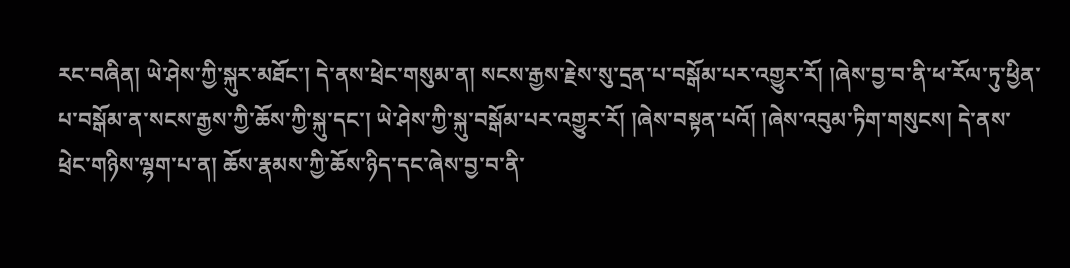རང་བཞིན། ཡེ་ཤེས་ཀྱི་སྐུར་མཐོང་། དེ་ནས་ཕྲེང་གསུམ་ན། སངས་རྒྱས་རྗེས་སུ་དྲན་པ་བསྒོམ་པར་འགྱུར་རོ། །ཞེས་བྱ་བ་ནི་ཕ་རོལ་ཏུ་ཕྱིན་པ་བསྒོམ་ན་སངས་རྒྱས་ཀྱི་ཆོས་ཀྱི་སྐུ་དང་། ཡེ་ཤེས་ཀྱི་སྐུ་བསྒོམ་པར་འགྱུར་རོ། །ཞེས་བསྟན་པའོ། །ཞེས་འབུམ་ཏིག་གསུངས། དེ་ནས་ཕྲེང་གཉིས་ལྷག་པ་ན། ཆོས་རྣམས་ཀྱི་ཆོས་ཉིད་དང་ཞེས་བྱ་བ་ནི་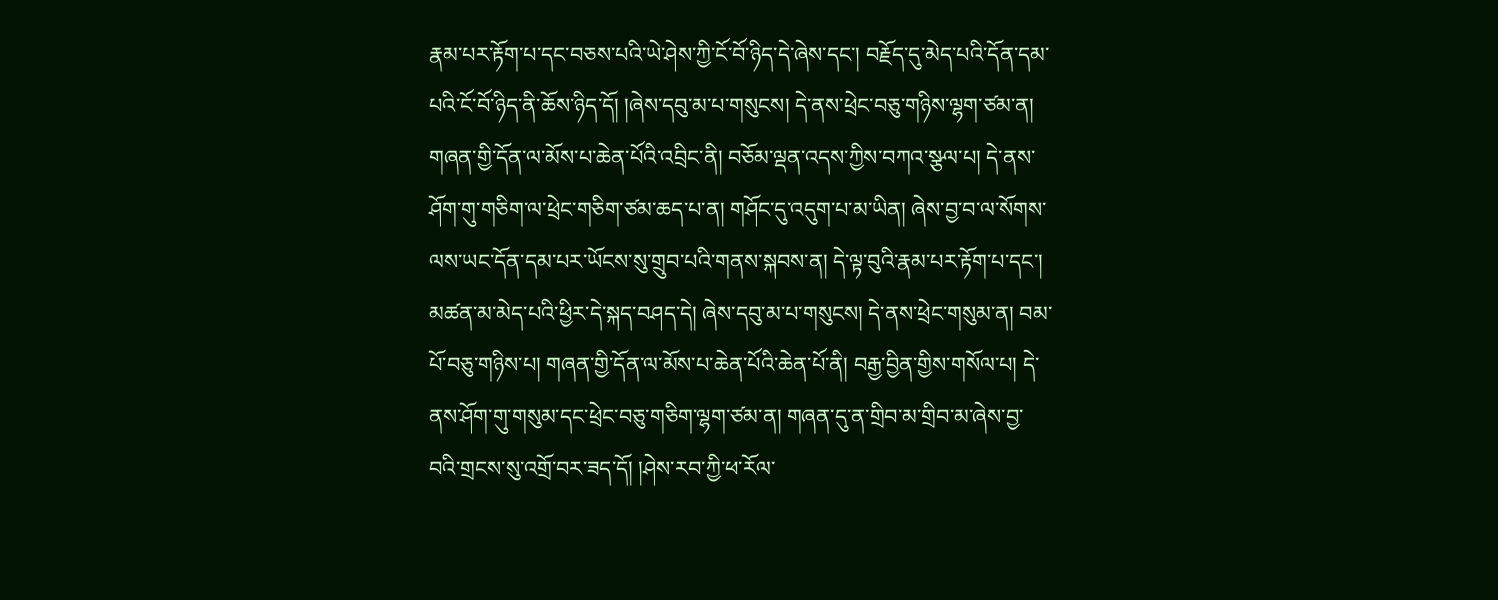རྣམ་པར་རྟོག་པ་དང་བཅས་པའི་ཡེ་ཤེས་ཀྱི་ངོ་བོ་ཉིད་དེ་ཞེས་དང་། བརྗོད་དུ་མེད་པའི་དོན་དམ་པའི་ངོ་བོ་ཉིད་ནི་ཆོས་ཉིད་དོ། །ཞེས་དབུ་མ་པ་གསུངས། དེ་ནས་ཕྲེང་བཅུ་གཉིས་ལྷག་ཙམ་ན། གཞན་གྱི་དོན་ལ་མོས་པ་ཆེན་པོའི་འབྲིང་ནི། བཅོམ་ལྡན་འདས་ཀྱིས་བཀའ་སྩལ་པ། དེ་ནས་ཤོག་གུ་གཅིག་ལ་ཕྲེང་གཅིག་ཙམ་ཆད་པ་ན། གཤོང་དུ་འདུག་པ་མ་ཡིན། ཞེས་བྱ་བ་ལ་སོགས་ལས་ཡང་དོན་དམ་པར་ཡོངས་སུ་གྲུབ་པའི་གནས་སྐབས་ན། དེ་ལྟ་བུའི་རྣམ་པར་རྟོག་པ་དང་། མཚན་མ་མེད་པའི་ཕྱིར་དེ་སྐད་བཤད་དེ། ཞེས་དབུ་མ་པ་གསུངས། དེ་ནས་ཕྲེང་གསུམ་ན། བམ་པོ་བཅུ་གཉིས་པ། གཞན་གྱི་དོན་ལ་མོས་པ་ཆེན་པོའི་ཆེན་པོ་ནི། བརྒྱ་བྱིན་གྱིས་གསོལ་པ། དེ་ནས་ཤོག་གུ་གསུམ་དང་ཕྲེང་བཅུ་གཅིག་ལྷག་ཙམ་ན། གཞན་དུ་ན་གྲིབ་མ་གྲིབ་མ་ཞེས་བྱ་བའི་གྲངས་སུ་འགྲོ་བར་ཟད་དོ། །ཤེས་རབ་ཀྱི་ཕ་རོལ་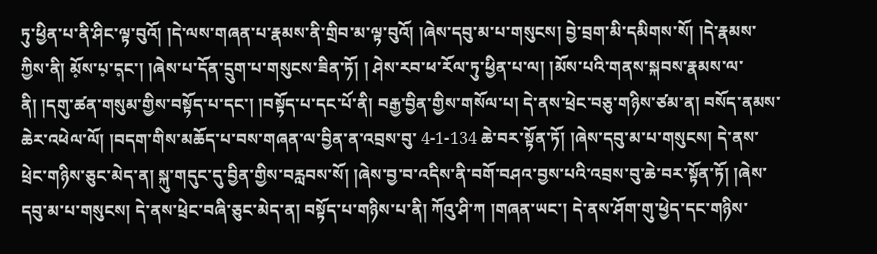ཏུ་ཕྱིན་པ་ནི་ཤིང་ལྟ་བུའོ། །དེ་ལས་གཞན་པ་རྣམས་ནི་གྲིབ་མ་ལྟ་བུའོ། །ཞེས་དབུ་མ་པ་གསུངས། བྱེ་བྲག་མི་དམིགས་སོ། །དེ་རྣམས་ཀྱིས་ནི། མོ༷ས་པ༷་ད༷ང་། །ཞེས་པ་དོན་དྲུག་པ་གསུངས་ཟིན་ཏོ། ། ཤེས་རབ་ཕ་རོལ་ཏུ་ཕྱིན་པ་ལ། །མོས་པའི་གནས་སྐབས་རྣམས་ལ་ནི། །དགུ་ཚན་གསུམ་གྱིས་བསྟོད་པ་དང་། །བསྟོད་པ་དང་པོ་ནི། བརྒྱ་བྱིན་གྱིས་གསོལ་པ། དེ་ནས་ཕྲེང་བཅུ་གཉིས་ཙམ་ན། བསོད་ནམས་ཆེར་འཕེལ་ལོ། །བདག་གིས་མཆོད་པ་བས་གཞན་ལ་བྱིན་ན་འབྲས་བུ་ 4-1-134 ཆེ་བར་སྟོན་ཏོ། །ཞེས་དབུ་མ་པ་གསུངས། དེ་ནས་ཕྲེང་གཉིས་ཅུང་མེད་ན། སྐུ་གདུང་དུ་བྱིན་གྱིས་བརླབས་སོ། །ཞེས་བྱ་བ་འདིས་ནི་བགོ་བཤའ་བྱས་པའི་འབྲས་བུ་ཆེ་བར་སྟོན་ཏོ། །ཞེས་དབུ་མ་པ་གསུངས། དེ་ནས་ཕྲེང་བཞི་ཅུང་མེད་ན། བསྟོད་པ་གཉིས་པ་ནི། ཀོའུ་ཤི་ཀ །གཞན་ཡང་། དེ་ནས་ཤོག་གུ་ཕྱེད་དང་གཉིས་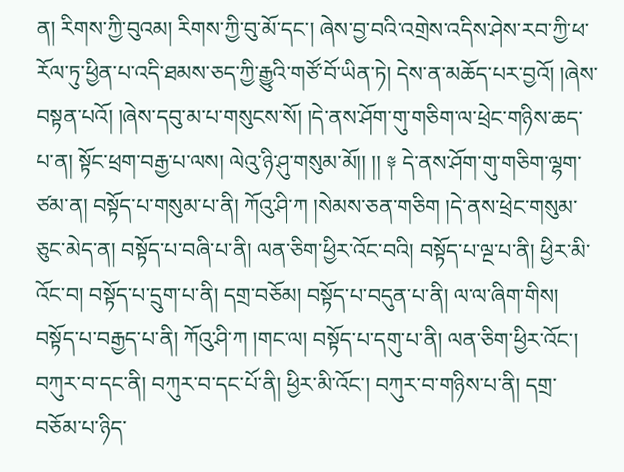ན། རིགས་ཀྱི་བུའམ། རིགས་ཀྱི་བུ་མོ་དང་། ཞེས་བྱ་བའི་འགྲེས་འདིས་ཤེས་རབ་ཀྱི་ཕ་རོལ་ཏུ་ཕྱིན་པ་འདི་ཐམས་ཅད་ཀྱི་རྒྱུའི་གཙོ་བོ་ཡིན་ཏེ། དེས་ན་མཆོད་པར་བྱའོ། །ཞེས་བསྟན་པའོ། །ཞེས་དབུ་མ་པ་གསུངས་སོ། །དེ་ནས་ཤོག་གུ་གཅིག་ལ་ཕྲེང་གཉིས་ཆད་པ་ན། སྟོང་ཕྲག་བརྒྱ་པ་ལས། ལེའུ་ཉི་ཤུ་གསུམ་མོ།། །། ༈ དེ་ནས་ཤོག་གུ་གཅིག་ལྷག་ཙམ་ན། བསྟོད་པ་གསུམ་པ་ནི། ཀོའུ་ཤི་ཀ །སེམས་ཅན་གཅིག །དེ་ནས་ཕྲེང་གསུམ་ཅུང་མེད་ན། བསྟོད་པ་བཞི་པ་ནི། ལན་ཅིག་ཕྱིར་འོང་བའི། བསྟོད་པ་ལྔ་པ་ནི། ཕྱིར་མི་འོང་བ། བསྟོད་པ་དྲུག་པ་ནི། དགྲ་བཅོམ། བསྟོད་པ་བདུན་པ་ནི། ལ་ལ་ཞིག་གིས། བསྟོད་པ་བརྒྱད་པ་ནི། ཀོའུ་ཤི་ཀ །གང་ལ། བསྟོད་པ་དགུ་པ་ནི། ལན་ཅིག་ཕྱིར་འོང་། བཀུར་བ་དང་ནི། བཀུར་བ་དང་པོ་ནི། ཕྱིར་མི་འོང་། བཀུར་བ་གཉིས་པ་ནི། དགྲ་བཅོམ་པ་ཉིད་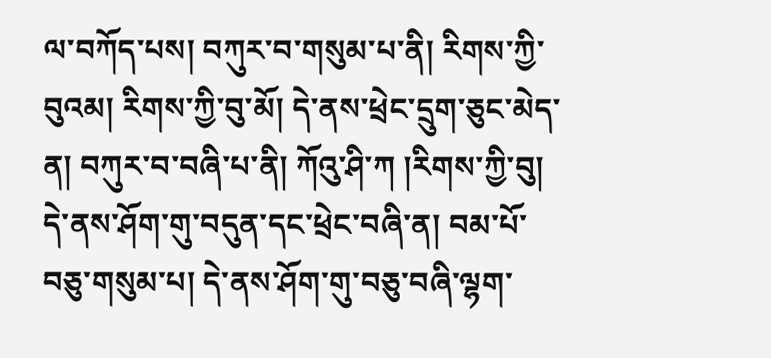ལ་བཀོད་པས། བཀུར་བ་གསུམ་པ་ནི། རིགས་ཀྱི་བུའམ། རིགས་ཀྱི་བུ་མོ། དེ་ནས་ཕྲེང་དྲུག་ཅུང་མེད་ན། བཀུར་བ་བཞི་པ་ནི། ཀོའུ་ཤི་ཀ །རིགས་ཀྱི་བུ། དེ་ནས་ཤོག་གུ་བདུན་དང་ཕྲེང་བཞི་ན། བམ་པོ་བཅུ་གསུམ་པ། དེ་ནས་ཤོག་གུ་བཅུ་བཞི་ལྷག་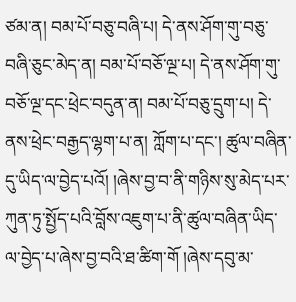ཙམ་ན། བམ་པོ་བཅུ་བཞི་པ། དེ་ནས་ཤོག་གུ་བཅུ་བཞི་ཅུང་མེད་ན། བམ་པོ་བཅོ་ལྔ་པ། དེ་ནས་ཤོག་གུ་བཅོ་ལྔ་དང་ཕྲེང་བདུན་ན། བམ་པོ་བཅུ་དྲུག་པ། དེ་ནས་ཕྲེང་བརྒྱད་ལྷག་པ་ན། ཀློག་པ་དང་། ཚུལ་བཞིན་དུ་ཡིད་ལ་བྱེད་པའོ། །ཞེས་བྱ་བ་ནི་གཉིས་སུ་མེད་པར་ཀུན་ཏུ་སྤྱོད་པའི་བློས་འཇུག་པ་ནི་ཚུལ་བཞིན་ཡིད་ལ་བྱེད་པ་ཞེས་བྱ་བའི་ཐ་ཚིག་གོ །ཞེས་དབུ་མ་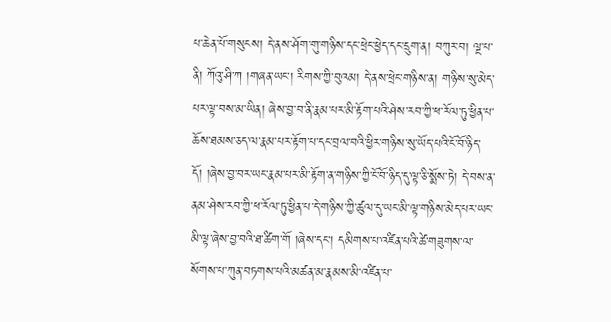པ་ཆེན་པོ་གསུངས། དེ་ནས་ཤོག་གུ་གཉིས་དང་ཕྲེང་ཕྱེད་དང་དྲུག་ན། བཀུར་བ། ལྔ་པ་ནི། ཀོའུ་ཤི་ཀ །གཞན་ཡང་། རིགས་ཀྱི་བུའམ། དེ་ནས་ཕྲེང་གཉིས་ན། གཉིས་སུ་མེད་པར་ལྟ་བས་མ་ཡིན། ཞེས་བྱ་བ་ནི་རྣམ་པར་མི་རྟོག་པའི་ཤེས་རབ་ཀྱི་ཕ་རོལ་ཏུ་ཕྱིན་པ་ཆོས་ཐམས་ཅད་ལ་རྣམ་པར་རྟོག་པ་དང་བྲལ་བའི་ཕྱིར་གཉིས་སུ་ཡོད་པའི་ངོ་བོ་ཉིད་དོ། །ཞེས་བྱ་བར་ཡང་རྣམ་པར་མི་རྟོག་ན་གཉིས་ཀྱི་ངོ་བོ་ཉིད་དུ་ལྟ་ཅི་སྨོས་ཏེ། དེ་བས་ན་ནམ་ཤེས་རབ་ཀྱི་ཕ་རོལ་ཏུ་ཕྱིན་པ་དེ་གཉིས་ཀྱི་ཚུལ་དུ་ཡང་མི་ལྟ་གཉིས་མེད་པར་ཡང་མི་ལྟ་ཞེས་བྱ་བའི་ཐ་ཚིག་གོ །ཞེས་དང་། དམིགས་པ་འཛིན་པའི་ཚེ་གཟུགས་ལ་སོགས་པ་ཀུན་བཏགས་པའི་མཚན་མ་རྣམས་མི་འཛིན་པ་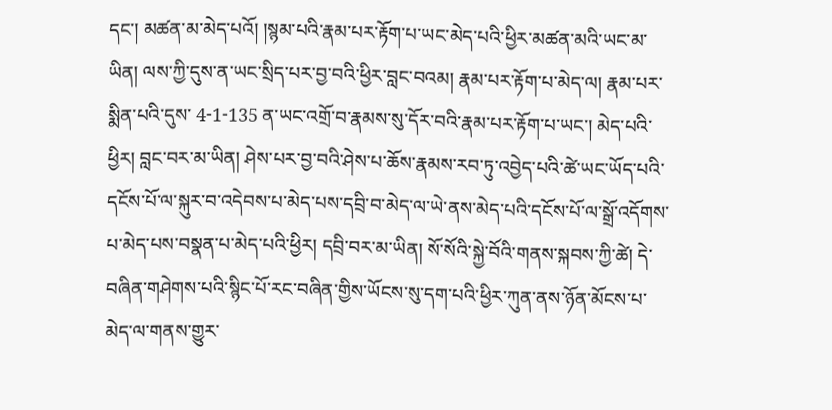དང་། མཚན་མ་མེད་པའོ། །སྙམ་པའི་རྣམ་པར་རྟོག་པ་ཡང་མེད་པའི་ཕྱིར་མཚན་མའི་ཡང་མ་ཡིན། ལས་ཀྱི་དུས་ན་ཡང་སྲིད་པར་བྱ་བའི་ཕྱིར་བླང་བའམ། རྣམ་པར་རྟོག་པ་མེད་ལ། རྣམ་པར་སྨིན་པའི་དུས་ 4-1-135 ན་ཡང་འགྲོ་བ་རྣམས་སུ་དོར་བའི་རྣམ་པར་རྟོག་པ་ཡང་། མེད་པའི་ཕྱིར། བླང་བར་མ་ཡིན། ཤེས་པར་བྱ་བའི་ཤེས་པ་ཆོས་རྣམས་རབ་ཏུ་འབྱེད་པའི་ཚེ་ཡང་ཡོད་པའི་དངོས་པོ་ལ་སྐུར་བ་འདེབས་པ་མེད་པས་དབྲི་བ་མེད་ལ་ཡེ་ནས་མེད་པའི་དངོས་པོ་ལ་སྒྲོ་འདོགས་པ་མེད་པས་བསྣན་པ་མེད་པའི་ཕྱིར། དབྲི་བར་མ་ཡིན། སོ་སོའི་སྐྱེ་བོའི་གནས་སྐབས་ཀྱི་ཚེ། དེ་བཞིན་གཤེགས་པའི་སྙིང་པོ་རང་བཞིན་གྱིས་ཡོངས་སུ་དག་པའི་ཕྱིར་ཀུན་ནས་ཉོན་མོངས་པ་མེད་ལ་གནས་གྱུར་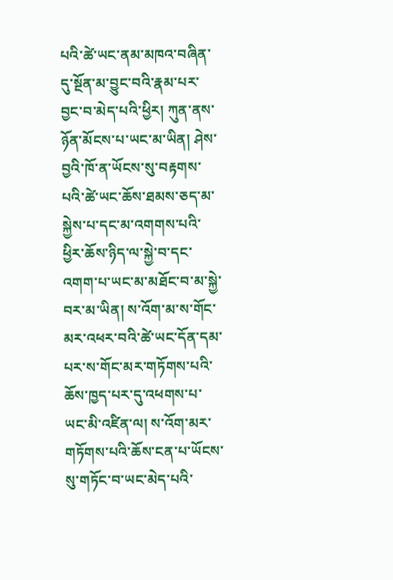པའི་ཚེ་ཡང་ནམ་མཁའ་བཞིན་དུ་སྔོན་མ་བྱུང་བའི་རྣམ་པར་བྱང་བ་མེད་པའི་ཕྱིར། ཀུན་ནས་ཉོན་མོངས་པ་ཡང་མ་ཡིན། ཤེས་བྱའི་ཁོ་ན་ཡོངས་སུ་བརྟགས་པའི་ཚེ་ཡང་ཆོས་ཐམས་ཅད་མ་སྐྱེས་པ་དང་མ་འགགས་པའི་ཕྱིར་ཆོས་ཉིད་ལ་སྐྱེ་བ་དང་འགག་པ་ཡང་མ་མཐོང་བ་མ་སྐྱེ་བར་མ་ཡིན། ས་འོག་མ་ས་གོང་མར་འཕར་བའི་ཚེ་ཡང་དོན་དམ་པར་ས་གོང་མར་གཏོགས་པའི་ཆོས་ཁྱད་པར་དུ་འཕགས་པ་ཡང་མི་འཛིན་ལ། ས་འོག་མར་གཏོགས་པའི་ཆོས་ངན་པ་ཡོངས་སུ་གཏོང་བ་ཡང་མེད་པའི་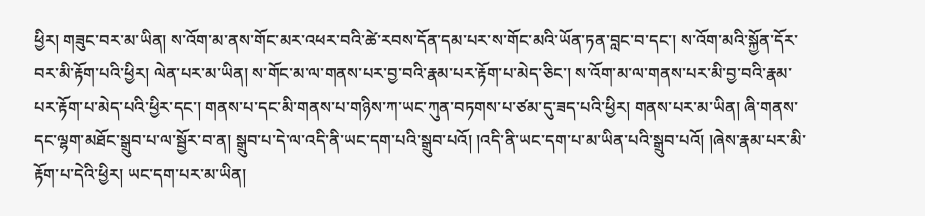ཕྱིར། གཟུང་བར་མ་ཡིན། ས་འོག་མ་ནས་གོང་མར་འཕར་བའི་ཚེ་རབས་དོན་དམ་པར་ས་གོང་མའི་ཡོན་ཏན་བླང་བ་དང་། ས་འོག་མའི་སྐྱོན་དོར་བར་མི་རྟོག་པའི་ཕྱིར། ལེན་པར་མ་ཡིན། ས་གོང་མ་ལ་གནས་པར་བྱ་བའི་རྣམ་པར་རྟོག་པ་མེད་ཅིང་། ས་འོག་མ་ལ་གནས་པར་མི་བྱ་བའི་རྣམ་པར་རྟོག་པ་མེད་པའི་ཕྱིར་དང་། གནས་པ་དང་མི་གནས་པ་གཉིས་ཀ་ཡང་ཀུན་བཏགས་པ་ཙམ་དུ་ཟད་པའི་ཕྱིར། གནས་པར་མ་ཡིན། ཞི་གནས་དང་ལྷག་མཐོང་སྒྲུབ་པ་ལ་སྦྱོར་བ་ན། སྒྲུབ་པ་དེ་ལ་འདི་ནི་ཡང་དག་པའི་སྒྲུབ་པའོ། །འདི་ནི་ཡང་དག་པ་མ་ཡིན་པའི་སྒྲུབ་པའོ། །ཞེས་རྣམ་པར་མི་རྟོག་པ་དེའི་ཕྱིར། ཡང་དག་པར་མ་ཡིན།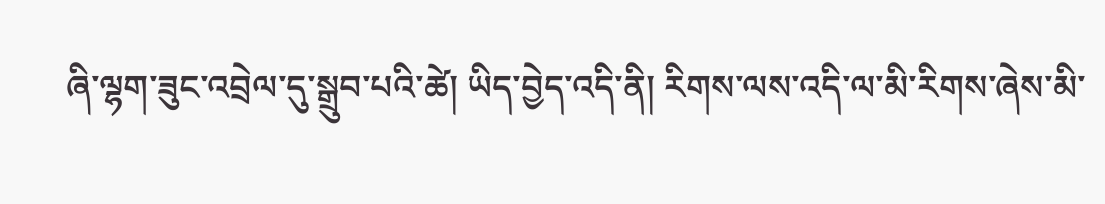ཞི་ལྷག་ཟུང་འབྲེལ་དུ་སྒྲུབ་པའི་ཚེ། ཡིད་བྱེད་འདི་ནི། རིགས་ལས་འདི་ལ་མི་རིགས་ཞེས་མི་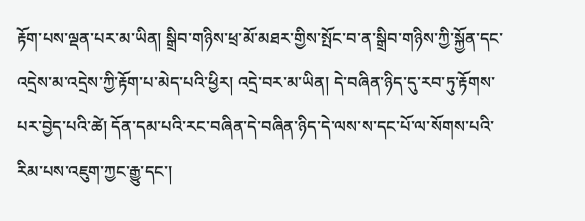རྟོག་པས་ལྡན་པར་མ་ཡིན། སྒྲིབ་གཉིས་ཕྲ་མོ་མཐར་གྱིས་སྤོང་བ་ན་སྒྲིབ་གཉིས་ཀྱི་སྐྱོན་དང་འདྲེས་མ་འདྲེས་ཀྱི་རྟོག་པ་མེད་པའི་ཕྱིར། འདྲེ་བར་མ་ཡིན། དེ་བཞིན་ཉིད་དུ་རབ་ཏུ་རྟོགས་པར་བྱེད་པའི་ཚེ། དོན་དམ་པའི་རང་བཞིན་དེ་བཞིན་ཉིད་དེ་ལས་ས་དང་པོ་ལ་སོགས་པའི་རིམ་པས་འཇུག་ཀྱང་རྒྱུ་དང་།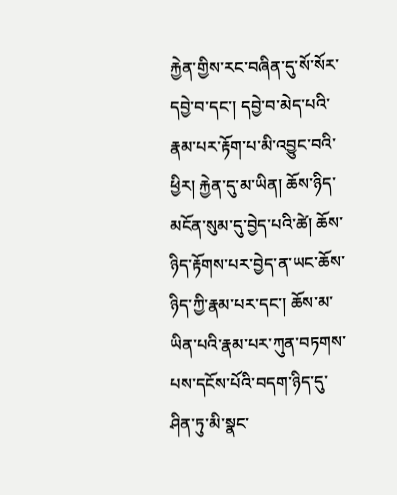རྐྱེན་གྱིས་རང་བཞིན་དུ་སོ་སོར་དབྱེ་བ་དང་། དབྱེ་བ་མེད་པའི་རྣམ་པར་རྟོག་པ་མི་འབྱུང་བའི་ཕྱིར། རྐྱེན་དུ་མ་ཡིན། ཆོས་ཉིད་མངོན་སུམ་དུ་བྱེད་པའི་ཚེ། ཆོས་ཉིད་རྟོགས་པར་བྱེད་ན་ཡང་ཆོས་ཉིད་ཀྱི་རྣམ་པར་དང་། ཆོས་མ་ཡིན་པའི་རྣམ་པར་ཀུན་བཏགས་པས་དངོས་པོའི་བདག་ཉིད་དུ་ཤིན་ཏུ་མི་སྣང་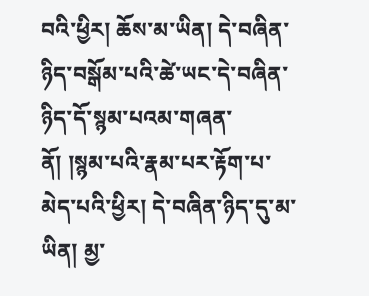བའི་ཕྱིར། ཆོས་མ་ཡིན། དེ་བཞིན་ཉིད་བསྒོམ་པའི་ཚེ་ཡང་དེ་བཞིན་ཉིད་དོ་སྙམ་པའམ་གཞན་ནོ། །སྙམ་པའི་རྣམ་པར་རྟོག་པ་མེད་པའི་ཕྱིར། དེ་བཞིན་ཉིད་དུ་མ་ཡིན། མྱ་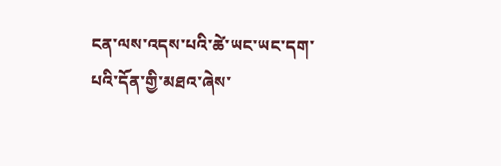ངན་ལས་འདས་པའི་ཚེ་ཡང་ཡང་དག་པའི་དོན་གྱི་མཐའ་ཞེས་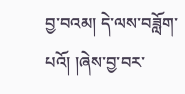བྱ་བའམ། དེ་ལས་བཟློག་པའོ། །ཞེས་བྱ་བར་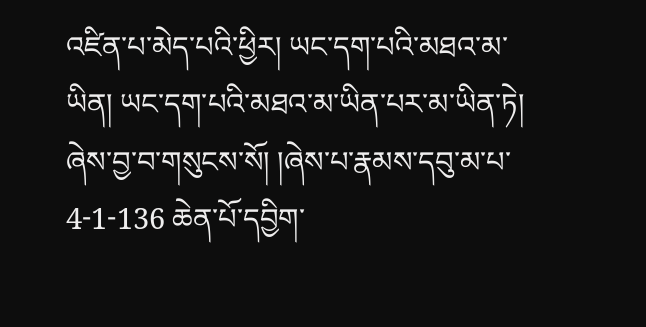འཛིན་པ་མེད་པའི་ཕྱིར། ཡང་དག་པའི་མཐའ་མ་ཡིན། ཡང་དག་པའི་མཐའ་མ་ཡིན་པར་མ་ཡིན་ཏེ། ཞེས་བྱ་བ་གསུངས་སོ། །ཞེས་པ་རྣམས་དབུ་མ་པ་ 4-1-136 ཆེན་པོ་དབྱིག་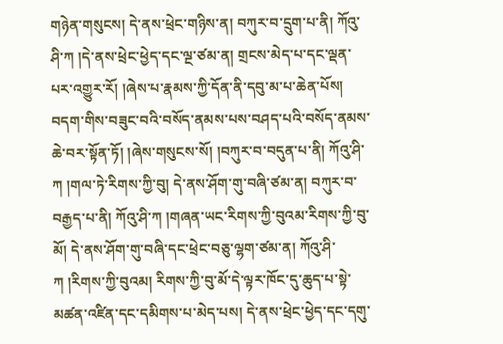གཉེན་གསུངས། དེ་ནས་ཕྲེང་གཉིས་ན། བཀུར་བ་དྲུག་པ་ནི། ཀོའུ་ཤི་ཀ །དེ་ནས་ཕྲེང་ཕྱེད་དང་ལྔ་ཙམ་ན། གྲངས་མེད་པ་དང་ལྡན་པར་འགྱུར་རོ། །ཞེས་པ་རྣམས་ཀྱི་དོན་ནི་དབུ་མ་པ་ཆེན་པོས། བདག་གིས་བཟུང་བའི་བསོད་ནམས་པས་བཤད་པའི་བསོད་ནམས་ཆེ་བར་སྟོན་ཏོ། །ཞེས་གསུངས་སོ། །བཀུར་བ་བདུན་པ་ནི། ཀོའུ་ཤི་ཀ །གལ་ཏེ་རིགས་ཀྱི་བུ། དེ་ནས་ཤོག་གུ་བཞི་ཙམ་ན། བཀུར་བ་བརྒྱད་པ་ནི། ཀོའུ་ཤི་ཀ །གཞན་ཡང་རིགས་ཀྱི་བུའམ་རིགས་ཀྱི་བུ་མོ། དེ་ནས་ཤོག་གུ་བཞི་དང་ཕྲེང་བཅུ་ལྷག་ཙམ་ན། ཀོའུ་ཤི་ཀ །རིགས་ཀྱི་བུའམ། རིགས་ཀྱི་བུ་མོ་དེ་ལྟར་ཁོང་དུ་ཆུད་པ་སྟེ་མཚན་འཛིན་དང་དམིགས་པ་མེད་པས། དེ་ནས་ཕྲེང་ཕྱེད་དང་དགུ་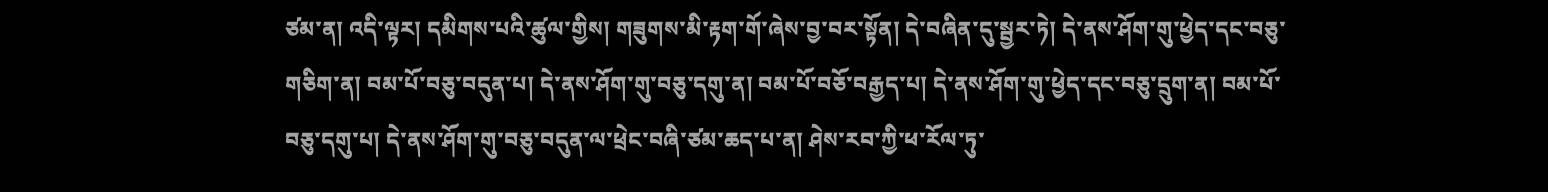ཙམ་ན། འདི་ལྟར། དམིགས་པའི་ཚུལ་གྱིས། གཟུགས་མི་རྟག་གོ་ཞེས་བྱ་བར་སྟོན། དེ་བཞིན་དུ་སྦྱར་ཏེ། དེ་ནས་ཤོག་གུ་ཕྱེད་དང་བཅུ་གཅིག་ན། བམ་པོ་བཅུ་བདུན་པ། དེ་ནས་ཤོག་གུ་བཅུ་དགུ་ན། བམ་པོ་བཅོ་བརྒྱད་པ། དེ་ནས་ཤོག་གུ་ཕྱེད་དང་བཅུ་དྲུག་ན། བམ་པོ་བཅུ་དགུ་པ། དེ་ནས་ཤོག་གུ་བཅུ་བདུན་ལ་ཕྲེང་བཞི་ཙམ་ཆད་པ་ན། ཤེས་རབ་ཀྱི་ཕ་རོལ་ཏུ་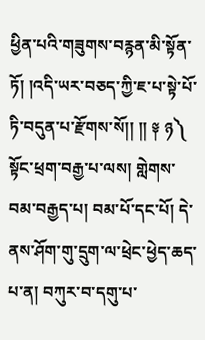ཕྱིན་པའི་གཟུགས་བརྙན་མི་སྟོན་ཏོ། །འདི་ཡར་བཅད་ཀྱི་ཇ་པ་སྟེ་པོ་ཏི་བདུན་པ་རྫོགས་སོ།། །། ༈ ཉ༽ སྟོང་ཕྲག་བརྒྱ་པ་ལས། གླེགས་བམ་བརྒྱད་པ། བམ་པོ་དང་པོ། དེ་ནས་ཤོག་གུ་དྲུག་ལ་ཕྲེང་ཕྱེད་ཆད་པ་ན། བཀུར་བ་དགུ་པ་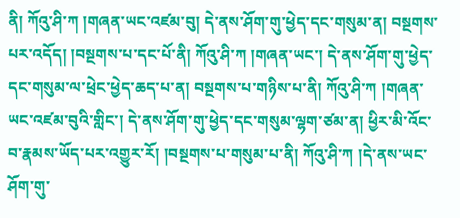ནི། ཀོའུ་ཤི་ཀ །གཞན་ཡང་འཛམ་བུ། དེ་ནས་ཤོག་གུ་ཕྱེད་དང་གསུམ་ན། བསྔགས་པར་འདོད། །བསྔགས་པ་དང་པོ་ནི། ཀོའུ་ཤི་ཀ །གཞན་ཡང་། དེ་ནས་ཤོག་གུ་ཕྱེད་དང་གསུམ་ལ་ཕྲེང་ཕྱེད་ཆད་པ་ན། བསྔགས་པ་གཉིས་པ་ནི། ཀོའུ་ཤི་ཀ །གཞན་ཡང་འཛམ་བུའི་གླིང་། དེ་ནས་ཤོག་གུ་ཕྱེད་དང་གསུམ་ལྷག་ཙམ་ན། ཕྱིར་མི་འོང་བ་རྣམས་ཡོད་པར་འགྱུར་རོ། །བསྔགས་པ་གསུམ་པ་ནི། ཀོའུ་ཤི་ཀ །དེ་ནས་ཡང་ཤོག་གུ་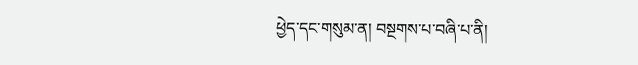ཕྱེད་དང་གསུམ་ན། བསྔགས་པ་བཞི་པ་ནི།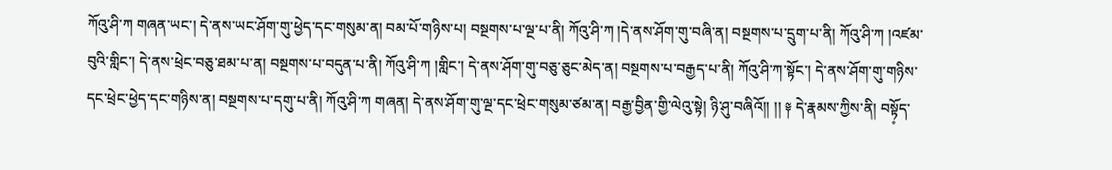ཀོའུ་ཤི་ཀ གཞན་ཡང་། དེ་ནས་ཡང་ཤོག་གུ་ཕྱེད་དང་གསུམ་ན། བམ་པོ་གཉིས་པ། བསྔགས་པ་ལྔ་པ་ནི། ཀོའུ་ཤི་ཀ །དེ་ནས་ཤོག་གུ་བཞི་ན། བསྔགས་པ་དྲུག་པ་ནི། ཀོའུ་ཤི་ཀ །འཛམ་བུའི་གླིང་། དེ་ནས་ཕྲེང་བཅུ་ཐམ་པ་ན། བསྔགས་པ་བདུན་པ་ནི། ཀོའུ་ཤི་ཀ །གླིང་། དེ་ནས་ཤོག་གུ་བཅུ་ཅུང་མེད་ན། བསྔགས་པ་བརྒྱད་པ་ནི། ཀོའུ་ཤི་ཀ་སྟོང་། དེ་ནས་ཤོག་གུ་གཉིས་དང་ཕྲེང་ཕྱེད་དང་གཉིས་ན། བསྔགས་པ་དགུ་པ་ནི། ཀོའུ་ཤི་ཀ གཞན། དེ་ནས་ཤོག་གུ་ལྔ་དང་ཕྲེང་གསུམ་ཙམ་ན། བརྒྱ་བྱིན་གྱི་ལེའུ་སྟེ། ཉི་ཤུ་བཞིའོ།། །། ༈ དེ་རྣམས་ཀྱིས་ནི། བསྟོ༷ད་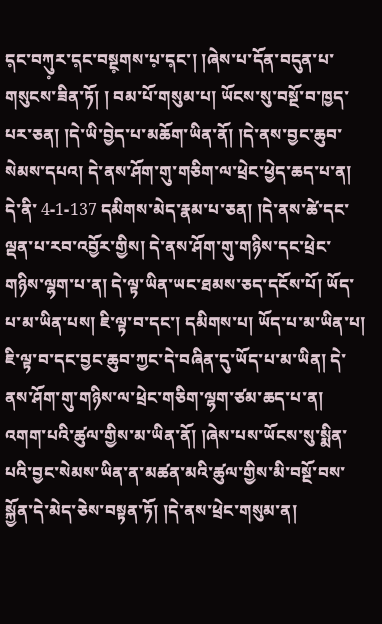ད༷ང་བཀུ༷ར་ད༷ང་བསྔ༷གས་པ༷་ད༷ང་། །ཞེས་པ་དོན་བདུན་པ་གསུངས་ཟིན་ཏོ། ། བམ་པོ་གསུམ་པ། ཡོངས་སུ་བསྔོ་བ་ཁྱད་པར་ཅན། །དེ་ཡི་བྱེད་པ་མཆོག་ཡིན་ནོ། །དེ་ནས་བྱང་ཆུབ་སེམས་དཔའ། དེ་ནས་ཤོག་གུ་གཅིག་ལ་ཕྲེང་ཕྱེད་ཆད་པ་ན། དེ་ནི་ 4-1-137 དམིགས་མེད་རྣམ་པ་ཅན། །དེ་ནས་ཚེ་དང་ལྡན་པ་རབ་འབྱོར་གྱིས། དེ་ནས་ཤོག་གུ་གཉིས་དང་ཕྲེང་གཉིས་ལྷག་པ་ན། དེ་ལྟ་ཡིན་ཡང་ཐམས་ཅད་དངོས་པོ། ཡོད་པ་མ་ཡིན་པས། ཇི་ལྟ་བ་དང་། དམིགས་པ། ཡོད་པ་མ་ཡིན་པ། ཇི་ལྟ་བ་དང་བྱང་ཆུབ་ཀྱང་དེ་བཞིན་དུ་ཡོད་པ་མ་ཡིན། དེ་ནས་ཤོག་གུ་གཉིས་ལ་ཕྲེང་གཅིག་ལྷག་ཙམ་ཆད་པ་ན། འགག་པའི་ཚུལ་གྱིས་མ་ཡིན་ནོ། །ཞེས་པས་ཡོངས་སུ་སྨིན་པའི་བྱང་སེམས་ཡིན་ན་མཚན་མའི་ཚུལ་གྱིས་མི་བསྔོ་བས་སྐྱོན་དེ་མེད་ཅེས་བསྟན་ཏོ། །དེ་ནས་ཕྲེང་གསུམ་ན།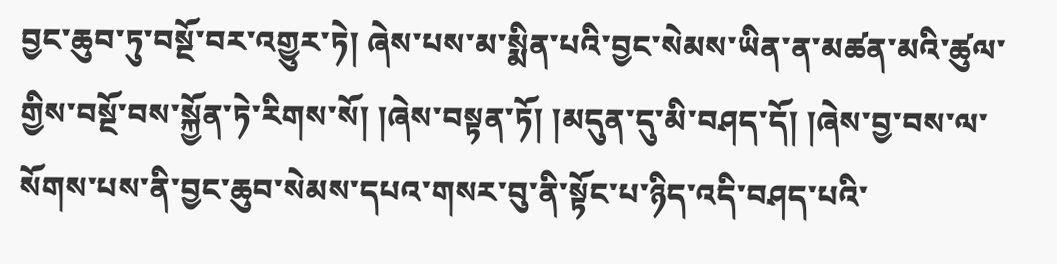བྱང་ཆུབ་ཏུ་བསྔོ་བར་འགྱུར་ཏེ། ཞེས་པས་མ་སྨིན་པའི་བྱང་སེམས་ཡིན་ན་མཚན་མའི་ཚུལ་གྱིས་བསྔོ་བས་སྐྱོན་ཏེ་རིགས་སོ། །ཞེས་བསྟན་ཏོ། །མདུན་དུ་མི་བཤད་དོ། །ཞེས་བྱ་བས་ལ་སོགས་པས་ནི་བྱང་ཆུབ་སེམས་དཔའ་གསར་བུ་ནི་སྟོང་པ་ཉིད་འདི་བཤད་པའི་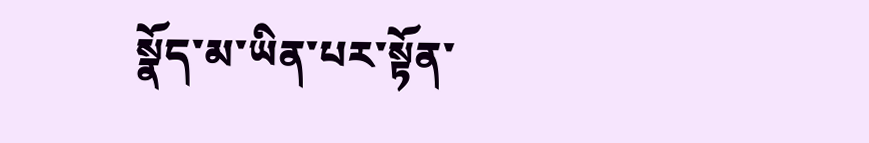སྣོད་མ་ཡིན་པར་སྟོན་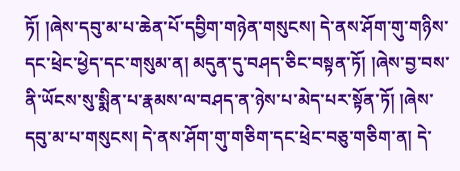ཏོ། །ཞེས་དབུ་མ་པ་ཆེན་པོ་དབྱིག་གཉེན་གསུངས། དེ་ནས་ཤོག་གུ་གཉིས་དང་ཕྲེང་ཕྱེད་དང་གསུམ་ན། མདུན་དུ་བཤད་ཅིང་བསྟན་ཏོ། །ཞེས་བྱ་བས་ནི་ཡོངས་སུ་སྨིན་པ་རྣམས་ལ་བཤད་ན་ཉེས་པ་མེད་པར་སྟོན་ཏོ། །ཞེས་དབུ་མ་པ་གསུངས། དེ་ནས་ཤོག་གུ་གཅིག་དང་ཕྲེང་བཅུ་གཅིག་ན། དེ་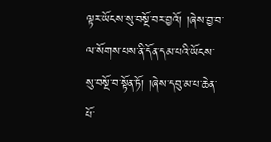ལྟར་ཡོངས་སུ་བསྔོ་བར་བྱའོ། །ཞེས་བྱ་བ་ལ་སོགས་པས་ནི་དོན་དམ་པའི་ཡོངས་སུ་བསྔོ་བ་སྟོན་ཏོ། །ཞེས་དབུ་མ་པ་ཆེན་པོ་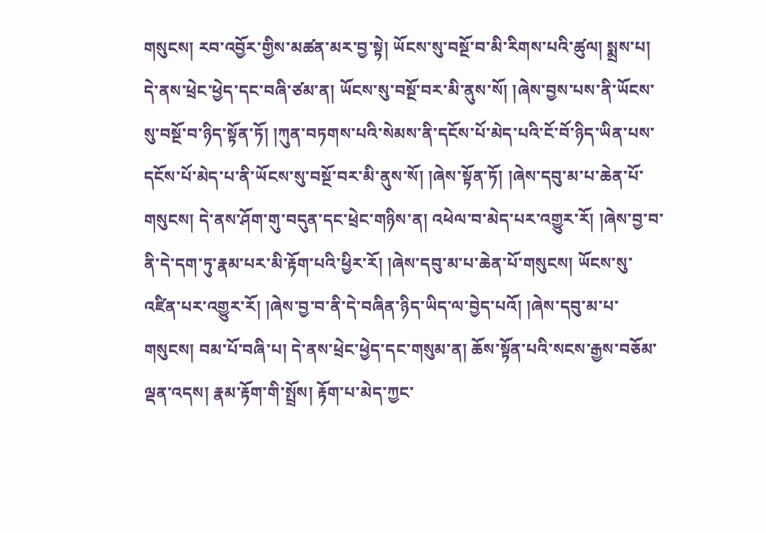གསུངས། རབ་འབྱོར་གྱིས་མཚན་མར་བྱ་སྟེ། ཡོངས་སུ་བསྔོ་བ་མི་རིགས་པའི་ཚུལ། སྨྲས་པ། དེ་ནས་ཕྲེང་ཕྱེད་དང་བཞི་ཙམ་ན། ཡོངས་སུ་བསྔོ་བར་མི་ནུས་སོ། །ཞེས་བྱས་པས་ནི་ཡོངས་སུ་བསྔོ་བ་ཉིད་སྟོན་ཏོ། །ཀུན་བཏགས་པའི་སེམས་ནི་དངོས་པོ་མེད་པའི་ངོ་བོ་ཉིད་ཡིན་པས་དངོས་པོ་མེད་པ་ནི་ཡོངས་སུ་བསྔོ་བར་མི་ནུས་སོ། །ཞེས་སྟོན་ཏོ། །ཞེས་དབུ་མ་པ་ཆེན་པོ་གསུངས། དེ་ནས་ཤོག་གུ་བདུན་དང་ཕྲེང་གཉིས་ན། འཕེལ་བ་མེད་པར་འགྱུར་རོ། །ཞེས་བྱ་བ་ནི་དེ་དག་ཏུ་རྣམ་པར་མི་རྟོག་པའི་ཕྱིར་རོ། །ཞེས་དབུ་མ་པ་ཆེན་པོ་གསུངས། ཡོངས་སུ་འཛིན་པར་འགྱུར་རོ། །ཞེས་བྱ་བ་ནི་དེ་བཞིན་ཉིད་ཡིད་ལ་བྱེད་པའོ། །ཞེས་དབུ་མ་པ་གསུངས། བམ་པོ་བཞི་པ། དེ་ནས་ཕྲེང་ཕྱེད་དང་གསུམ་ན། ཆོས་སྟོན་པའི་སངས་རྒྱས་བཅོམ་ལྡན་འདས། རྣམ་རྟོག་གི་སྤྲོས། རྟོག་པ་མེད་ཀྱང་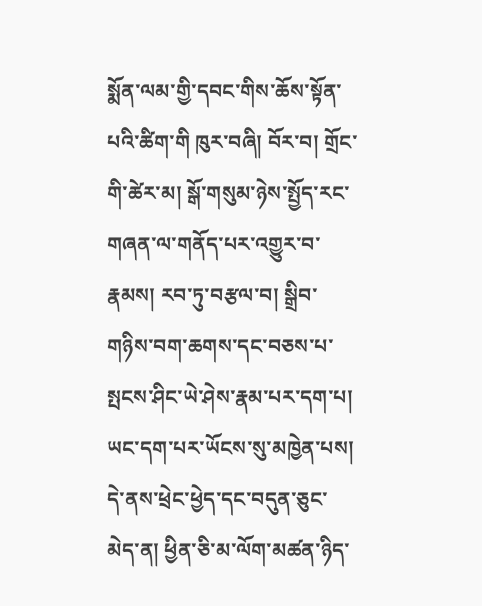སྨོན་ལམ་གྱི་དབང་གིས་ཆོས་སྟོན་པའི་ཚིག་གི ཁུར་བཞི། བོར་བ། གྲོང་གི་ཚེར་མ། སྒོ་གསུམ་ཉེས་སྤྱོད་རང་གཞན་ལ་གནོད་པར་འགྱུར་བ་རྣམས། རབ་ཏུ་བརྩལ་བ། སྒྲིབ་གཉིས་བག་ཆགས་དང་བཅས་པ་སྤངས་ཤིང་ཡེ་ཤེས་རྣམ་པར་དག་པ། ཡང་དག་པར་ཡོངས་སུ་མཁྱེན་པས། དེ་ནས་ཕྲེང་ཕྱེད་དང་བདུན་ཅུང་མེད་ན། ཕྱིན་ཅི་མ་ལོག་མཚན་ཉིད་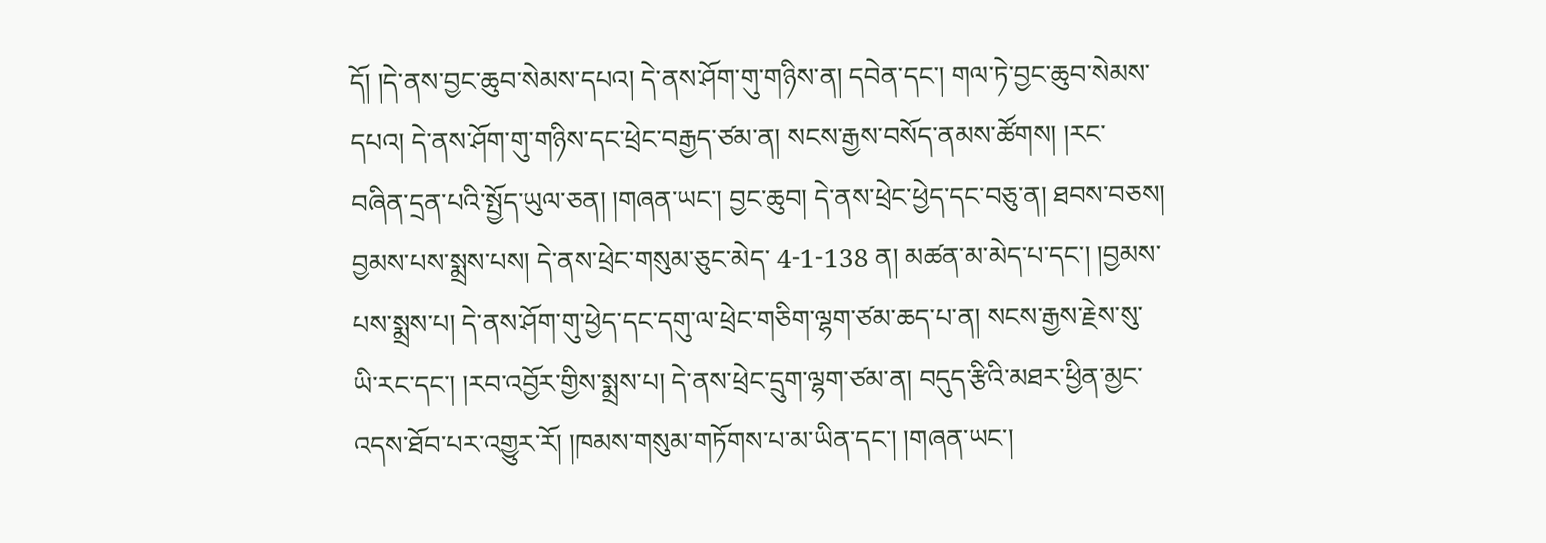དོ། །དེ་ནས་བྱང་ཆུབ་སེམས་དཔའ། དེ་ནས་ཤོག་གུ་གཉིས་ན། དབེན་དང་། གལ་ཏེ་བྱང་ཆུབ་སེམས་དཔའ། དེ་ནས་ཤོག་གུ་གཉིས་དང་ཕྲེང་བརྒྱད་ཙམ་ན། སངས་རྒྱས་བསོད་ནམས་ཚོགས། །རང་བཞིན་དྲན་པའི་སྤྱོད་ཡུལ་ཅན། །གཞན་ཡང་། བྱང་ཆུབ། དེ་ནས་ཕྲེང་ཕྱེད་དང་བཅུ་ན། ཐབས་བཅས། བྱམས་པས་སྨྲས་པས། དེ་ནས་ཕྲེང་གསུམ་ཅུང་མེད་ 4-1-138 ན། མཚན་མ་མེད་པ་དང་། །བྱམས་པས་སྨྲས་པ། དེ་ནས་ཤོག་གུ་ཕྱེད་དང་དགུ་ལ་ཕྲེང་གཅིག་ལྷག་ཙམ་ཆད་པ་ན། སངས་རྒྱས་རྗེས་སུ་ཡི་རང་དང་། །རབ་འབྱོར་གྱིས་སྨྲས་པ། དེ་ནས་ཕྲེང་དྲུག་ལྷག་ཙམ་ན། བདུད་རྩིའི་མཐར་ཕྱིན་མྱང་འདས་ཐོབ་པར་འགྱུར་རོ། །ཁམས་གསུམ་གཏོགས་པ་མ་ཡིན་དང་། །གཞན་ཡང་།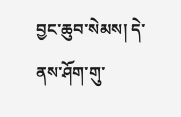བྱང་ཆུབ་སེམས། དེ་ནས་ཤོག་གུ་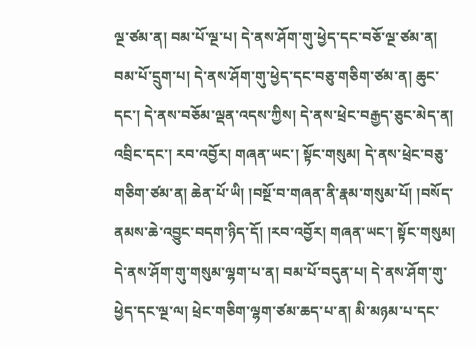ལྔ་ཙམ་ན། བམ་པོ་ལྔ་པ། དེ་ནས་ཤོག་གུ་ཕྱེད་དང་བཅོ་ལྔ་ཙམ་ན། བམ་པོ་དྲུག་པ། དེ་ནས་ཤོག་གུ་ཕྱེད་དང་བཅུ་གཅིག་ཙམ་ན། ཆུང་དང་། དེ་ནས་བཅོམ་ལྡན་འདས་ཀྱིས། དེ་ནས་ཕྲེང་བརྒྱད་ཅུང་མེད་ན། འབྲིང་དང་། རབ་འབྱོར། གཞན་ཡང་། སྟོང་གསུམ། དེ་ནས་ཕྲེང་བཅུ་གཅིག་ཙམ་ན། ཆེན་པོ་ཡི། །བསྔོ་བ་གཞན་ནི་རྣམ་གསུམ་པོ། །བསོད་ནམས་ཆེ་འབྱུང་བདག་ཉིད་དོ། །རབ་འབྱོར། གཞན་ཡང་། སྟོང་གསུམ། དེ་ནས་ཤོག་གུ་གསུམ་ལྷག་པ་ན། བམ་པོ་བདུན་པ། དེ་ནས་ཤོག་གུ་ཕྱེད་དང་ལྔ་ལ། ཕྲེང་གཅིག་ལྷག་ཙམ་ཆད་པ་ན། མི་མཉམ་པ་དང་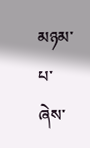མཉམ་པ་ཞེས་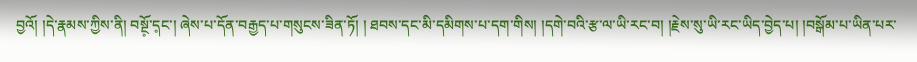བྱའོ། །དེ་རྣམས་ཀྱིས་ནི། བསྔོ༷་ད༷ང་། ཞེས་པ་དོན་བརྒྱད་པ་གསུངས་ཟིན་ཏོ། ། ཐབས་དང་མི་དམིགས་པ་དག་གིས། །དགེ་བའི་རྩ་ལ་ཡི་རང་བ། །རྗེས་སུ་ཡི་རང་ཡིད་བྱེད་པ། །བསྒོམ་པ་ཡིན་པར་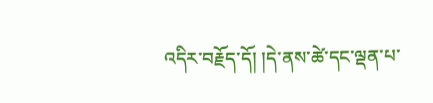འདིར་བརྗོད་དོ། །དེ་ནས་ཚེ་དང་ལྡན་པ་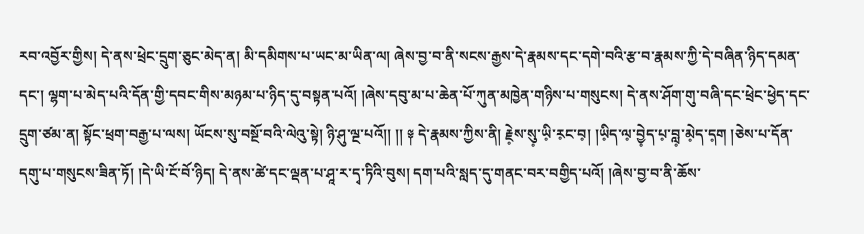རབ་འབྱོར་གྱིས། དེ་ནས་ཕྲེང་དྲུག་ཅུང་མེད་ན། མི་དམིགས་པ་ཡང་མ་ཡིན་ལ། ཞེས་བྱ་བ་ནི་སངས་རྒྱས་དེ་རྣམས་དང་དགེ་བའི་རྩ་བ་རྣམས་ཀྱི་དེ་བཞིན་ཉིད་དམན་དང་། ལྷག་པ་མེད་པའི་དོན་གྱི་དབང་གིས་མཉམ་པ་ཉིད་དུ་བསྟན་པའོ། །ཞེས་དབུ་མ་པ་ཆེན་པོ་ཀུན་མཁྱེན་གཉིས་པ་གསུངས། དེ་ནས་ཤོག་གུ་བཞི་དང་ཕྲེང་ཕྱེད་དང་དྲུག་ཙམ་ན། སྟོང་ཕྲག་བརྒྱ་པ་ལས། ཡོངས་སུ་བསྔོ་བའི་ལེའུ་སྟེ། ཉི་ཤུ་ལྔ་པའོ།། །། ༈ དེ་རྣམས་ཀྱིས་ནི། རྗེ༷ས་སུ༷་ཡི༷་ར༷ང་བ༷། །ཡི༷ད་ལ༷་བྱེ༷ད་པ༷་བླ༷་མེ༷ད་ད༷ག །ཅེས་པ་དོན་དགུ་པ་གསུངས་ཟིན་ཏོ། །དེ་ཡི་ངོ་བོ་ཉིད། དེ་ནས་ཚེ་དང་ལྡན་པ་ཤཱ་ར་དྭ་ཏིའི་བུས། དག་པའི་སླད་དུ་གནང་བར་བགྱིད་པའོ། །ཞེས་བྱ་བ་ནི་ཆོས་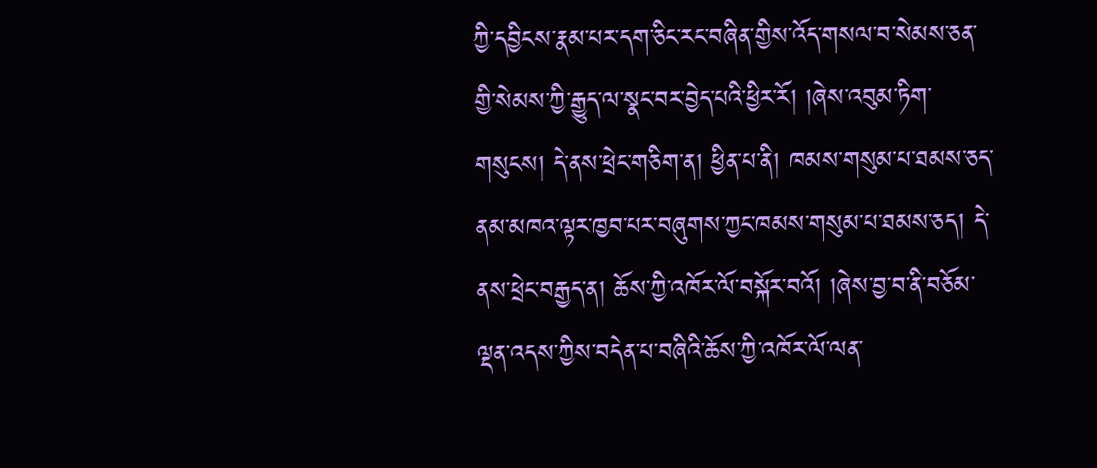ཀྱི་དབྱིངས་རྣམ་པར་དག་ཅིང་རང་བཞིན་གྱིས་འོད་གསལ་བ་སེམས་ཅན་གྱི་སེམས་ཀྱི་རྒྱུད་ལ་སྣང་བར་བྱེད་པའི་ཕྱིར་རོ། །ཞེས་འབུམ་ཏིག་གསུངས། དེ་ནས་ཕྲེང་གཅིག་ན། ཕྱིན་པ་ནི། ཁམས་གསུམ་པ་ཐམས་ཅད་ནམ་མཁའ་ལྟར་ཁྱབ་པར་བཞུགས་ཀྱང་ཁམས་གསུམ་པ་ཐམས་ཅད། དེ་ནས་ཕྲེང་བརྒྱད་ན། ཆོས་ཀྱི་འཁོར་ལོ་བསྐོར་བའོ། །ཞེས་བྱ་བ་ནི་བཅོམ་ལྡན་འདས་ཀྱིས་བདེན་པ་བཞིའི་ཆོས་ཀྱི་འཁོར་ལོ་ལན་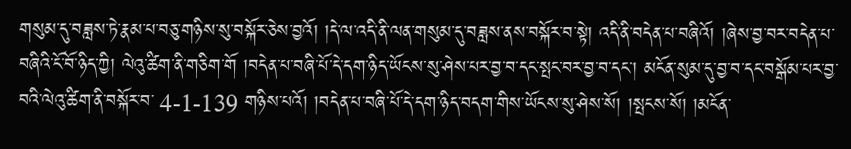གསུམ་དུ་བཟླས་ཏེ་རྣམ་པ་བཅུ་གཉིས་སུ་བསྐོར་ཅེས་བྱའོ། །དེ་ལ་འདི་ནི་ལན་གསུམ་དུ་བཟླས་ནས་བསྐོར་བ་སྟེ། འདི་ནི་བདེན་པ་བཞིའོ། །ཞེས་བྱ་བར་བདེན་པ་བཞིའི་ངོ་བོ་ཉིད་ཀྱི། ལེའུ་ཚིག་ནི་གཅིག་གོ །བདེན་པ་བཞི་པོ་དེ་དག་ཉིད་ཡོངས་སུ་ཤེས་པར་བྱ་བ་དང་སྤང་བར་བྱ་བ་དང་། མངོན་སུམ་དུ་བྱ་བ་དང་བསྒོམ་པར་བྱ་བའི་ལེའུ་ཚིག་ནི་བསྐོར་བ་ 4-1-139 གཉིས་པའོ། །བདེན་པ་བཞི་པོ་དེ་དག་ཉིད་བདག་གིས་ཡོངས་སུ་ཤེས་སོ། །སྤངས་སོ། །མངོན་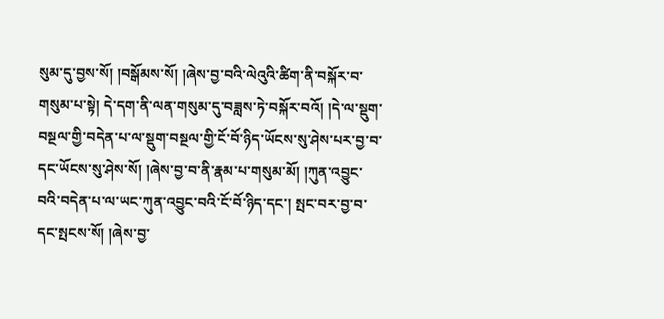སུམ་དུ་བྱས་སོ། །བསྒོམས་སོ། །ཞེས་བྱ་བའི་ལེའུའི་ཚིག་ནི་བསྐོར་བ་གསུམ་པ་སྟེ། དེ་དག་ནི་ལན་གསུམ་དུ་བཟླས་ཏེ་བསྐོར་བའོ། །དེ་ལ་སྡུག་བསྔལ་གྱི་བདེན་པ་ལ་སྡུག་བསྔལ་གྱི་ངོ་བོ་ཉིད་ཡོངས་སུ་ཤེས་པར་བྱ་བ་དང་ཡོངས་སུ་ཤེས་སོ། །ཞེས་བྱ་བ་ནི་རྣམ་པ་གསུམ་མོ། །ཀུན་འབྱུང་བའི་བདེན་པ་ལ་ཡང་ཀུན་འབྱུང་བའི་ངོ་བོ་ཉིད་དང་། སྤང་བར་བྱ་བ་དང་སྤངས་སོ། །ཞེས་བྱ་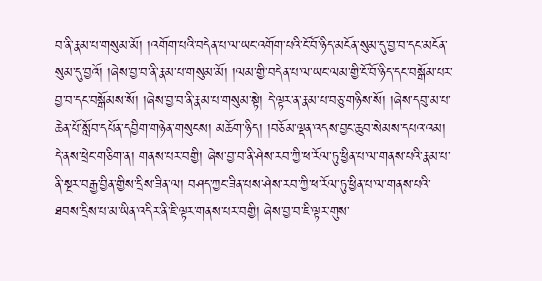བ་ནི་རྣམ་པ་གསུམ་མོ། །འགོག་པའི་བདེན་པ་ལ་ཡང་འགོག་པའི་ངོ་བོ་ཉིད་མངོན་སུམ་དུ་བྱ་བ་དང་མངོན་སུམ་དུ་བྱའོ། །ཞེས་བྱ་བ་ནི་རྣམ་པ་གསུམ་མོ། །ལམ་གྱི་བདེན་པ་ལ་ཡང་ལམ་གྱི་ངོ་བོ་ཉིད་དང་བསྒོམ་པར་བྱ་བ་དང་བསྒོམས་སོ། །ཞེས་བྱ་བ་ནི་རྣམ་པ་གསུམ་སྟེ། དེ་ལྟར་ན་རྣམ་པ་བཅུ་གཉིས་སོ། །ཞེས་དབུ་མ་པ་ཆེན་པོ་སློབ་དཔོན་དབྱིག་གཉེན་གསུངས། མཆོག་ཉིད། །བཅོམ་ལྡན་འདས་བྱང་ཆུབ་སེམས་དཔའ་འམ། དེ་ནས་ཕྲེང་གཅིག་ན། གནས་པར་བགྱི། ཞེས་བྱ་བ་ནི་ཤེས་རབ་ཀྱི་ཕ་རོལ་ཏུ་ཕྱིན་པ་ལ་གནས་པའི་རྣམ་པ་ནི་སྔར་བརྒྱ་བྱིན་གྱིས་དྲིས་ཟིན་ལ། བཤད་ཀྱང་ཟིན་པས་ཤེས་རབ་ཀྱི་ཕ་རོལ་ཏུ་ཕྱིན་པ་ལ་གནས་པའི་ཐབས་དྲིས་པ་མ་ཡིན་འདིར་ནི་ཇི་ལྟར་གནས་པར་བགྱི། ཞེས་བྱ་བ་ཇི་ལྟར་གུས་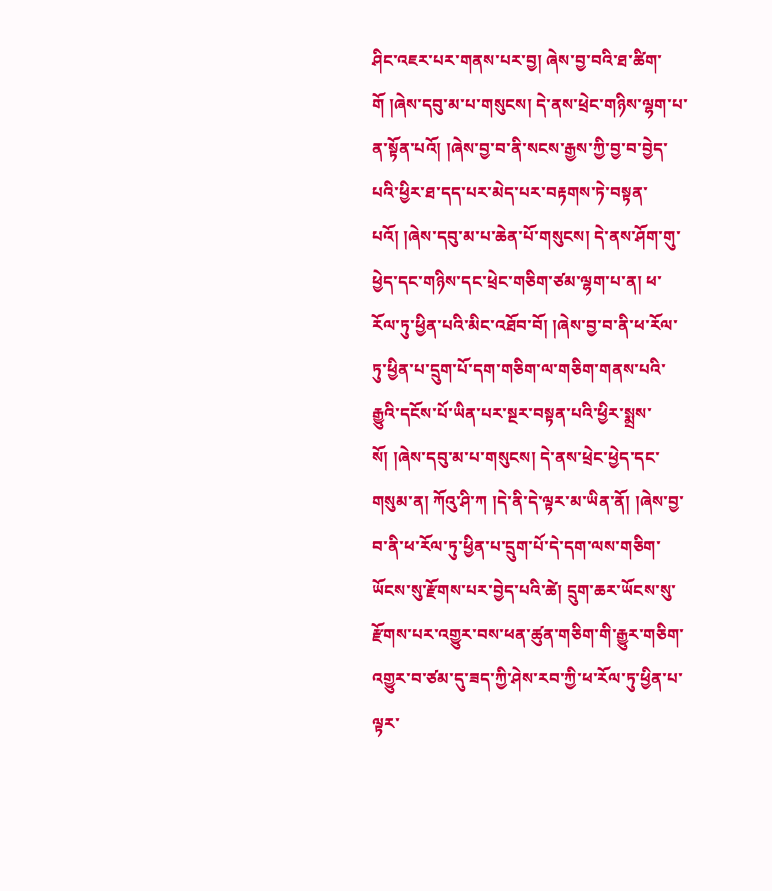ཤིང་འཇར་པར་གནས་པར་བྱ། ཞེས་བྱ་བའི་ཐ་ཚིག་གོ །ཞེས་དབུ་མ་པ་གསུངས། དེ་ནས་ཕྲེང་གཉིས་ལྷག་པ་ན་སྟོན་པའོ། །ཞེས་བྱ་བ་ནི་སངས་རྒྱས་ཀྱི་བྱ་བ་བྱེད་པའི་ཕྱིར་ཐ་དད་པར་མེད་པར་བརྟགས་ཏེ་བསྟན་པའོ། །ཞེས་དབུ་མ་པ་ཆེན་པོ་གསུངས། དེ་ནས་ཤོག་གུ་ཕྱེད་དང་གཉིས་དང་ཕྲེང་གཅིག་ཙམ་ལྷག་པ་ན། ཕ་རོལ་ཏུ་ཕྱིན་པའི་མིང་འཐོབ་བོ། །ཞེས་བྱ་བ་ནི་ཕ་རོལ་ཏུ་ཕྱིན་པ་དྲུག་པོ་དག་གཅིག་ལ་གཅིག་གནས་པའི་རྒྱུའི་དངོས་པོ་ཡིན་པར་སྔར་བསྟན་པའི་ཕྱིར་སྨྲས་སོ། །ཞེས་དབུ་མ་པ་གསུངས། དེ་ནས་ཕྲེང་ཕྱེད་དང་གསུམ་ན། ཀོའུ་ཤི་ཀ །དེ་ནི་དེ་ལྟར་མ་ཡིན་ནོ། །ཞེས་བྱ་བ་ནི་ཕ་རོལ་ཏུ་ཕྱིན་པ་དྲུག་པོ་དེ་དག་ལས་གཅིག་ཡོངས་སུ་རྫོགས་པར་བྱེད་པའི་ཚེ། དྲུག་ཆར་ཡོངས་སུ་རྫོགས་པར་འགྱུར་བས་ཕན་ཚུན་གཅིག་གི་རྒྱུར་གཅིག་འགྱུར་བ་ཙམ་དུ་ཟད་ཀྱི་ཤེས་རབ་ཀྱི་ཕ་རོལ་ཏུ་ཕྱིན་པ་ལྟར་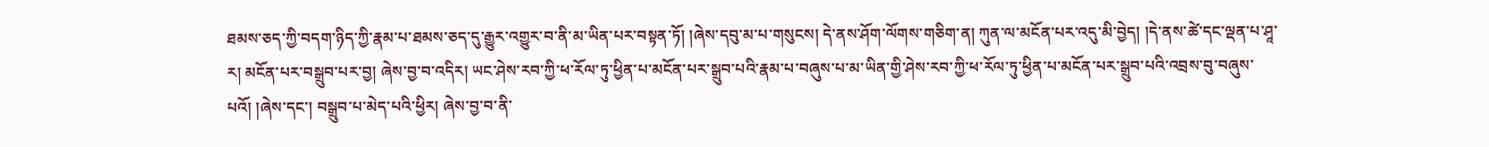ཐམས་ཅད་ཀྱི་བདག་ཉིད་ཀྱི་རྣམ་པ་ཐམས་ཅད་དུ་རྒྱུར་འགྱུར་བ་ནི་མ་ཡིན་པར་བསྟན་ཏོ། །ཞེས་དབུ་མ་པ་གསུངས། དེ་ནས་ཤོག་ལོགས་གཅིག་ན། ཀུན་ལ་མངོན་པར་འདུ་མི་བྱེད། །དེ་ནས་ཚེ་དང་ལྡན་པ་ཤཱ་ར། མངོན་པར་བསྒྲུབ་པར་བྱ། ཞེས་བྱ་བ་འདིར། ཡང་ཤེས་རབ་ཀྱི་ཕ་རོལ་ཏུ་ཕྱིན་པ་མངོན་པར་སྒྲུབ་པའི་རྣམ་པ་བཞུས་པ་མ་ཡིན་གྱི་ཤེས་རབ་ཀྱི་ཕ་རོལ་ཏུ་ཕྱིན་པ་མངོན་པར་སྒྲུབ་པའི་འབྲས་བུ་བཞུས་པའོ། །ཞེས་དང་། བསྒྲུབ་པ་མེད་པའི་ཕྱིར། ཞེས་བྱ་བ་ནི་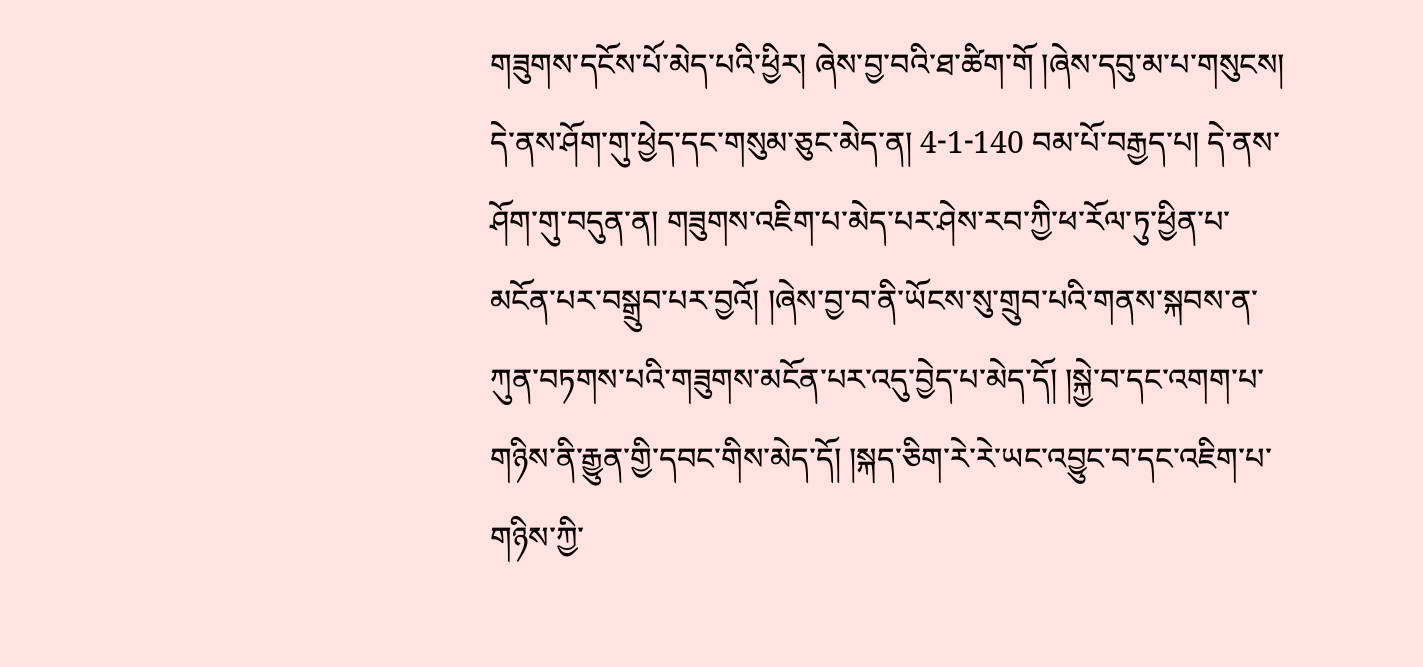གཟུགས་དངོས་པོ་མེད་པའི་ཕྱིར། ཞེས་བྱ་བའི་ཐ་ཚིག་གོ །ཞེས་དབུ་མ་པ་གསུངས། དེ་ནས་ཤོག་གུ་ཕྱེད་དང་གསུམ་ཅུང་མེད་ན། 4-1-140 བམ་པོ་བརྒྱད་པ། དེ་ནས་ཤོག་གུ་བདུན་ན། གཟུགས་འཇིག་པ་མེད་པར་ཤེས་རབ་ཀྱི་ཕ་རོལ་ཏུ་ཕྱིན་པ་མངོན་པར་བསྒྲུབ་པར་བྱའོ། །ཞེས་བྱ་བ་ནི་ཡོངས་སུ་གྲུབ་པའི་གནས་སྐབས་ན་ཀུན་བཏགས་པའི་གཟུགས་མངོན་པར་འདུ་བྱེད་པ་མེད་དོ། །སྐྱེ་བ་དང་འགག་པ་གཉིས་ནི་རྒྱུན་གྱི་དབང་གིས་མེད་དོ། །སྐད་ཅིག་རེ་རེ་ཡང་འབྱུང་བ་དང་འཇིག་པ་གཉིས་ཀྱི་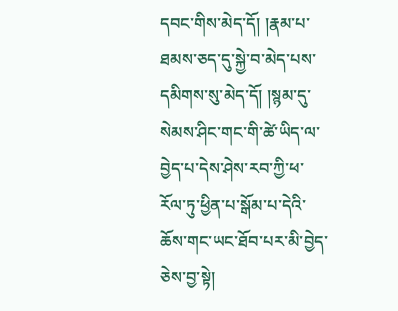དབང་གིས་མེད་དོ། །རྣམ་པ་ཐམས་ཅད་དུ་སྐྱེ་བ་མེད་པས་དམིགས་སུ་མེད་དོ། །སྙམ་དུ་སེམས་ཤིང་གང་གི་ཚེ་ཡིད་ལ་བྱེད་པ་དེས་ཤེས་རབ་ཀྱི་ཕ་རོལ་ཏུ་ཕྱིན་པ་སྒོམ་པ་དེའི་ཆོས་གང་ཡང་ཐོབ་པར་མི་བྱེད་ཅེས་བྱ་སྟེ།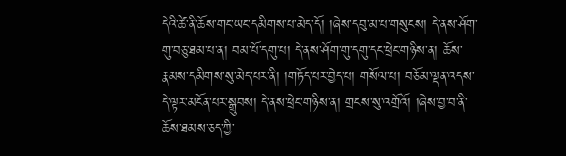དེའི་ཚེ་ནི་ཆོས་གང་ཡང་དམིགས་པ་མེད་དོ། །ཞེས་དབུ་མ་པ་གསུངས། དེ་ནས་ཤོག་གུ་བཅུ་ཐམ་པ་ན། བམ་པོ་དགུ་པ། དེ་ནས་ཤོག་གུ་དགུ་དང་ཕྲེང་གཉིས་ན། ཆོས་རྣམས་དམིགས་སུ་མེད་པར་ནི། །གཏོད་པར་བྱེད་པ། གསོལ་པ། བཅོམ་ལྡན་འདས་དེ་ལྟར་མངོན་པར་སྒྲུབས། དེ་ནས་ཕྲེང་གཉིས་ན། གྲངས་སུ་འགྲོའོ། །ཞེས་བྱ་བ་ནི་ཆོས་ཐམས་ཅད་ཀྱི་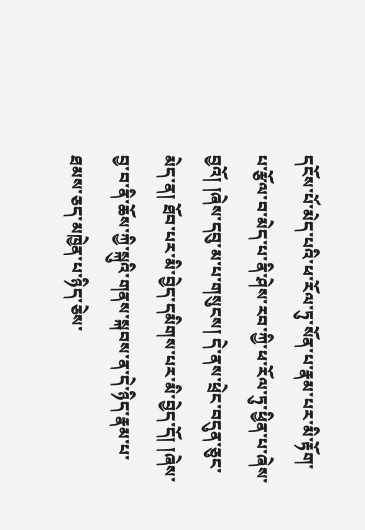དངོས་པོ་མེད་པའི་ཕ་རོལ་ཏུ་སོན་པ་རྣམ་པར་མི་རྟོག་པ་རྩོལ་བ་མེད་པ་ནི་ཤེས་རབ་ཀྱི་ཕ་རོལ་ཏུ་ཕྱིན་པ་ཞེས་བྱའོ། །ཞེས་དབུ་མ་པ་གསུངས། དེ་ནས་ཕྲེང་བདུན་ཅུང་མེད་ན། ཐོབ་པར་མི་བྱེད་དམིགས་པར་མི་བྱེད་དོ། །ཞེས་བྱ་བ་ནི་ཆོས་ཀྱི་སྐུའི་གནས་སྐབས་ན་དེ་ཉིད་རྣམ་པ་ཐམས་ཅད་མཁྱེན་པ་ཉིད་ཅེས་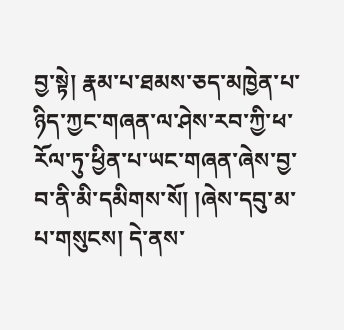བྱ་སྟེ། རྣམ་པ་ཐམས་ཅད་མཁྱེན་པ་ཉིད་ཀྱང་གཞན་ལ་ཤེས་རབ་ཀྱི་ཕ་རོལ་ཏུ་ཕྱིན་པ་ཡང་གཞན་ཞེས་བྱ་བ་ནི་མི་དམིགས་སོ། །ཞེས་དབུ་མ་པ་གསུངས། དེ་ནས་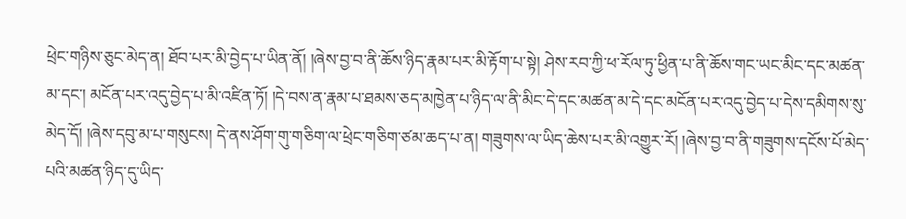ཕྲེང་གཉིས་ཅུང་མེད་ན། ཐོབ་པར་མི་བྱེད་པ་ཡིན་ནོ། །ཞེས་བྱ་བ་ནི་ཆོས་ཉིད་རྣམ་པར་མི་རྟོག་པ་སྟེ། ཤེས་རབ་ཀྱི་ཕ་རོལ་ཏུ་ཕྱིན་པ་ནི་ཆོས་གང་ཡང་མིང་དང་མཚན་མ་དང་། མངོན་པར་འདུ་བྱེད་པ་མི་འཛིན་ཏོ། །དེ་བས་ན་རྣམ་པ་ཐམས་ཅད་མཁྱེན་པ་ཉིད་ལ་ནི་མིང་དེ་དང་མཚན་མ་དེ་དང་མངོན་པར་འདུ་བྱེད་པ་དེས་དམིགས་སུ་མེད་དོ། །ཞེས་དབུ་མ་པ་གསུངས། དེ་ནས་ཤོག་གུ་གཅིག་ལ་ཕྲེང་གཅིག་ཙམ་ཆད་པ་ན། གཟུགས་ལ་ཡིད་ཆེས་པར་མི་འགྱུར་རོ། །ཞེས་བྱ་བ་ནི་གཟུགས་དངོས་པོ་མེད་པའི་མཚན་ཉིད་དུ་ཡིད་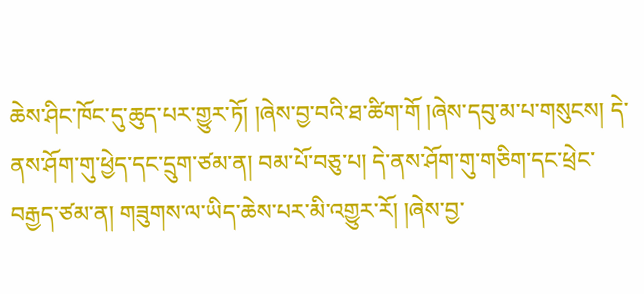ཆེས་ཤིང་ཁོང་དུ་ཆུད་པར་གྱུར་ཏོ། །ཞེས་བྱ་བའི་ཐ་ཚིག་གོ །ཞེས་དབུ་མ་པ་གསུངས། དེ་ནས་ཤོག་གུ་ཕྱེད་དང་དྲུག་ཙམ་ན། བམ་པོ་བཅུ་པ། དེ་ནས་ཤོག་གུ་གཅིག་དང་ཕྲེང་བརྒྱད་ཙམ་ན། གཟུགས་ལ་ཡིད་ཆེས་པར་མི་འགྱུར་རོ། །ཞེས་བྱ་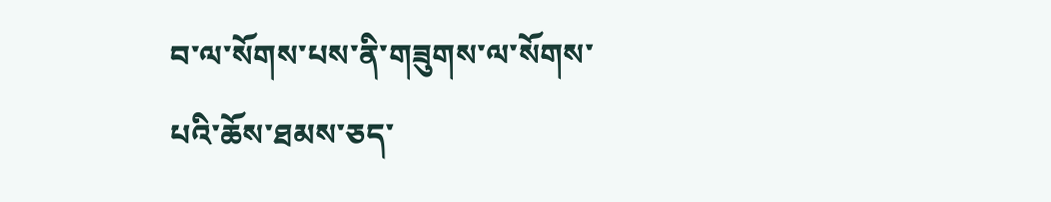བ་ལ་སོགས་པས་ནི་གཟུགས་ལ་སོགས་པའི་ཆོས་ཐམས་ཅད་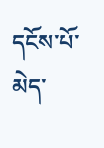དངོས་པོ་མེད་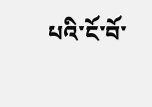པའི་ངོ་བོ་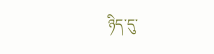ཉིད་དུ་